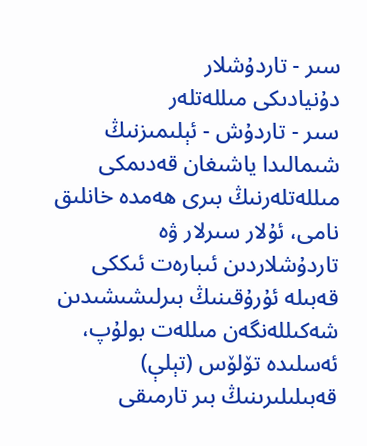سىر - تاردۇشلار
دۇنيادىكى مىللەتلەر
سىر - تاردۇش - ئېلىمىزنىڭ شىمالىدا ياشىغان قەدىمكى مىللەتلەرنىڭ بىرى ھەمدە خانلىق نامى، ئۇلار سىرلار ۋە تاردۇشلاردىن ئىبارەت ئىككى قەبىلە ئۇرۇقىنىڭ بىرلىشىشىدىن شەكىللەنگەن مىللەت بولۇپ، ئەسلىدە تۆلۆس (تېلې) قەبىلىلىرىنىڭ بىر تارمىقى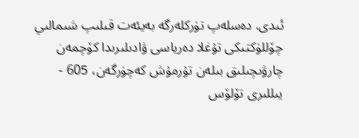ئىدى. دەسلەپ تۈركلەرگە بەيئەت قىلىپ شىمالىي چۆللۈكتىكى تۇغلا دەرياسى ۋادىلىرىدا كۆچمەن چارۋىچىلىق بىلەن تۇرمۇش كەچۈرگەن، 605 - يىللىرى تۆلۆس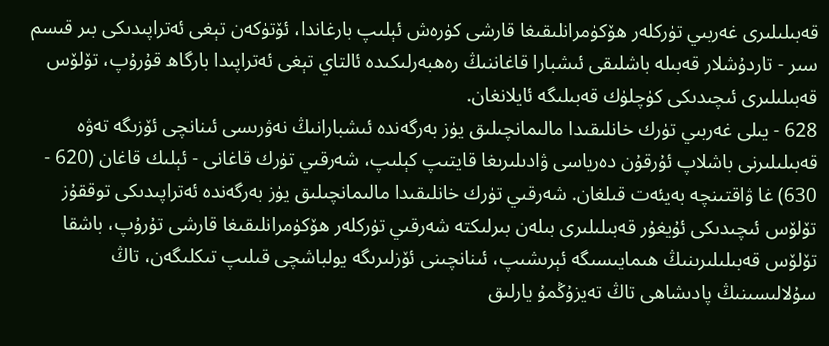قەبىلىلىرى غەربىي تۈركلەر ھۆكۈمرانلىقىغا قارشى كۈرەش ئېلىپ بارغاندا، ئۆتۈكەن تېغى ئەتراپىدىكى بىر قىسم سىر - تاردۇشلار قەبىلە باشلىقى ئىشبارا قاغاننىڭ رەھبەرلىكىدە ئالتاي تېغى ئەتراپىدا بارگاھ قۇرۇپ، تۆلۆس قەبىلىلىرى ئىچىدىكى كۈچلۈك قەبىلىگە ئايلانغان.
628 - يىلى غەربىي تۈرك خانلىقىدا مالىمانچىلىق يۈز بەرگەندە ئىشبارانىڭ نەۋرىسى ئىنانچى ئۆزىگە تەۋە قەبىلىلىرنى باشلاپ ئۇرقۇن دەرياسى ۋادىلىرىغا قايتىپ كېلىپ، شەرقىي تۈرك قاغانى - ئېلىك قاغان (620 - 630) غا ۋاقتىنچە بەيئەت قىلغان. شەرقىي تۈرك خانلىقىدا مالىمانچىلىق يۈز بەرگەندە ئەتراپىدىكى توققۇز تۆلۆس ئىچىدىكى ئۇيغۇر قەبىلىلىرى بىلەن بىرلىكتە شەرقىي تۈركلەر ھۆكۈمرانلىقىغا قارشى تۇرۇپ، باشقا تۆلۆس قەبىلىلىرىنىڭ ھىمايىسىگە ئېرىشىپ، ئىنانچىنى ئۆزلىرىگە يولباشچى قىلىپ تىكلىگەن، تاڭ سۇلالىسىنىڭ پادىشاھى تاڭ تەيزۇڭمۇ يارلىق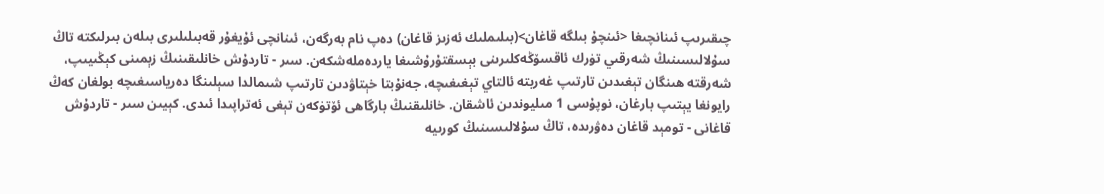چىقىرىپ ئىنانچىغا <ئىنچۇ بىلگە قاغان>(بىلىملىك ئەزىز قاغان) دەپ نام بەرگەن، ئىنانچى ئۇيغۇر قەبىلىلىرى بىلەن بىرلىكتە تاڭ سۇلالىسىنىڭ شەرقىي تۈرك ئاقسۆڭەكلىرىنى بېسقتۇرۇشىغا ياردەملەشكەن. سىر - تاردۇش خانلىقىنىڭ زېمىنى كېڭىيىپ، شەرقتە ھىنگان تېغىدىن تارتىپ غەربتە ئالتاي تېغىغىچە، جەنۇبتا خېتاۋدىن تارتىپ شىمالدا سېلىنگا دەرياسىغىچە بولغان كەڭ رايونغا يېتىپ بارغان، نوپۇسى 1 مىليوندىن ئاشقان. خانلىقنىڭ بارگاھى ئۆتۈكەن تېغى ئەتراپىدا ئىدى. كېيىن سىر - تاردۇش قاغانى - تومېد قاغان دەۋرىدە، تاڭ سۇلالىسىنىڭ كورىيە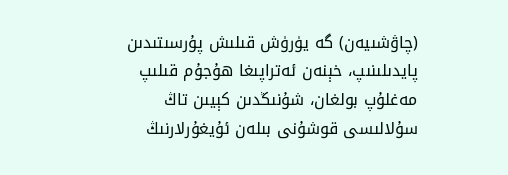(چاۋشىيەن) گە يۈرۈش قىلىش پۇرسىتىدىن پايدىلىنىپ، خېنەن ئەتراپىغا ھۇجۇم قىلىپ مەغلۇپ بولغان، شۇنىڭدىن كېيىن تاڭ سۇلالىسى قوشۇنى بىلەن ئۇيغۇرلارنىڭ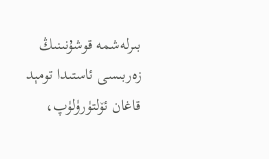بىرلەشمە قوشۇنىنىڭ زەربىسى ئاستىدا تومېد قاغان ئۆلتۈرۈلۈپ،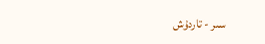سىر - تاردۇش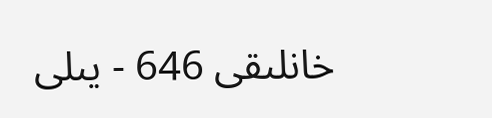خانلىقى 646 - يىلى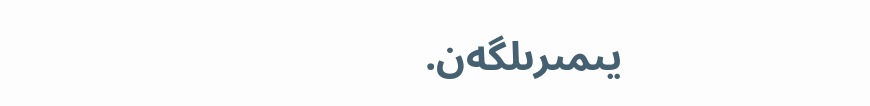يىمىرىلگەن.